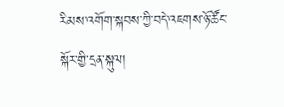རིམས་འགོག་སྐབས་ཀྱི་བདེ་འཇགས་ཉོ་ཚོང་སྐོར་གྱི་དྲན་སྐུལ།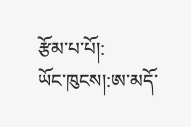རྩོམ་པ་པོ།:
ཡོང་ཁུངས།:ཨ་མདོ་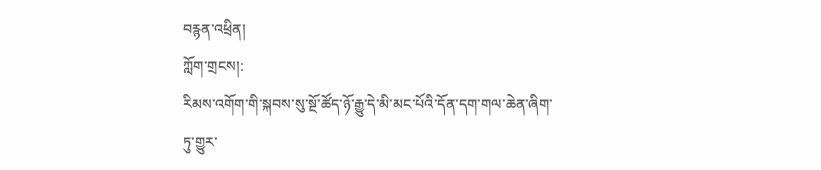བརྙན་འཕྲིན།
ཀློག་གྲངས།:
རིམས་འགོག་གི་སྐབས་སུ་སྔོ་ཚོད་ཉོ་རྒྱུ་དེ་མི་མང་པོའི་དོན་དག་གལ་ཆེན་ཞིག་ཏུ་གྱུར་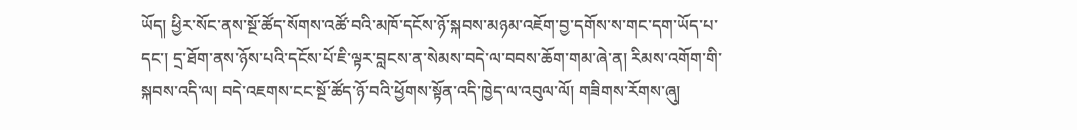ཡོད། ཕྱིར་སོང་ནས་སྔོ་ཚོད་སོགས་འཚོ་བའི་མཁོ་དངོས་ཉོ་སྐབས་མཉམ་འཇོག་བྱ་དགོས་ས་གང་དག་ཡོད་པ་དང་། དྲ་ཐོག་ནས་ཉོས་པའི་དངོས་པོ་ཇི་ལྟར་བླངས་ན་སེམས་བདེ་ལ་བབས་ཆོག་གམ་ཞེ་ན། རིམས་འགོག་གི་སྐབས་འདི་ལ། བདེ་འཇགས་ངང་སྔོ་ཚོད་ཉོ་བའི་ཕྱོགས་སྟོན་འདི་ཁྱེད་ལ་འབུལ་ལོ། གཟིགས་རོགས་ཞུ།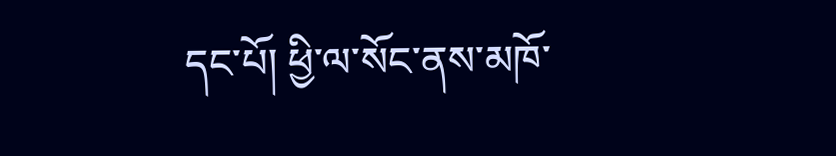དང་པོ། ཕྱི་ལ་སོང་ནས་མཁོ་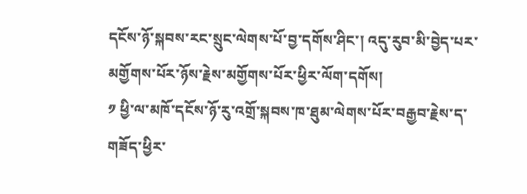དངོས་ཉོ་སྐབས་རང་སྲུང་ལེགས་པོ་བྱ་དགོས་ཤིང་། འདུ་རུབ་མི་བྱེད་པར་མགྱོགས་པོར་ཉོས་རྗེས་མགྱོགས་པོར་ཕྱིར་ལོག་དགོས།
༡ ཕྱི་ལ་མཁོ་དངོས་ཉོ་རུ་འགྲོ་སྐབས་ཁ་ཐུམ་ལེགས་པོར་བརྒྱབ་རྗེས་ད་གཟོད་ཕྱིར་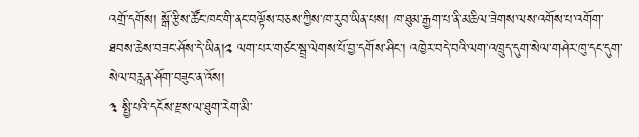འགྲོ་དགོས། སྒོ་རྩིས་ཚོང་ཁང་གི་ནང་བལྟོས་བཅས་ཀྱིས་ཁ་རུབ་ཡིན་པས། ཁ་ཐུམ་རྒྱག་པ་ནི་མཆིལ་ཟེགས་ལས་འགོས་པ་འགོག་ཐབས་ཆེས་བཟང་ཤོས་དེ་ཡིན།༢ ལག་པར་གཙང་སྦྲ་ལེགས་པོ་བྱ་དགོས་ཤིང་། འཁྱེར་བདེ་བའི་ལག་འཁྲུད་དུག་སེལ་གཤེར་ཁུ་དང་དུག་སེལ་བརླན་ཤོག་བཟུང་ན་འོས།
༣ སྤྱི་པའི་དངོས་རྫས་ལ་ཐུག་རེག་མི་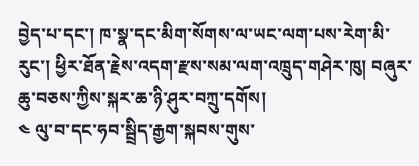བྱེད་པ་དང་། ཁ་སྣ་དང་མིག་སོགས་ལ་ཡང་ལག་པས་རེག་མི་རུང་། ཕྱིར་ཐོན་རྗེས་འདག་རྫས་སམ་ལག་འཁྲུད་གཤེར་ཁུ། བཞུར་ཆུ་བཅས་ཀྱིས་སྐར་ཆ་ཉི་ཤུར་བཀྲུ་དགོས།
༤ ལུ་བ་དང་ཧབ་སྦྲིད་རྒྱག་སྐབས་གུས་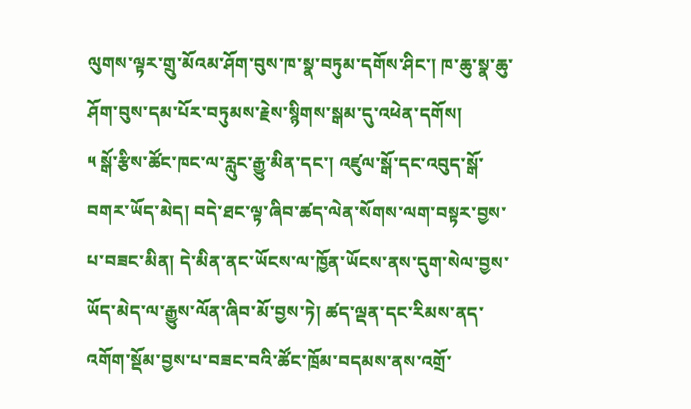ལུགས་ལྟར་གྲུ་མོའམ་ཤོག་བུས་ཁ་སྣ་བཏུམ་དགོས་ཤིང་། ཁ་ཆུ་སྣ་ཆུ་ཤོག་བུས་དམ་པོར་བཏུམས་རྗེས་སྙིགས་སྒམ་དུ་འཕེན་དགོས།
༥ སྒོ་རྩིས་ཚོང་ཁང་ལ་རླུང་རྒྱུ་མིན་དང་། འཛུལ་སྒོ་དང་འབུད་སྒོ་བགར་ཡོད་མེད། བདེ་ཐང་ལྟ་ཞིབ་ཚད་ལེན་སོགས་ལག་བསྟར་བྱས་པ་བཟང་མིན། དེ་མིན་ནང་ཡོངས་ལ་ཁྱོན་ཡོངས་ནས་དུག་སེལ་བྱས་ཡོད་མེད་ལ་རྒྱུས་ལོན་ཞིབ་མོ་བྱས་ཏེ། ཚད་ལྡན་དང་རིམས་ནད་འགོག་སྡོམ་བྱས་པ་བཟང་བའི་ཚོང་ཁྲོམ་བདམས་ནས་འགྲོ་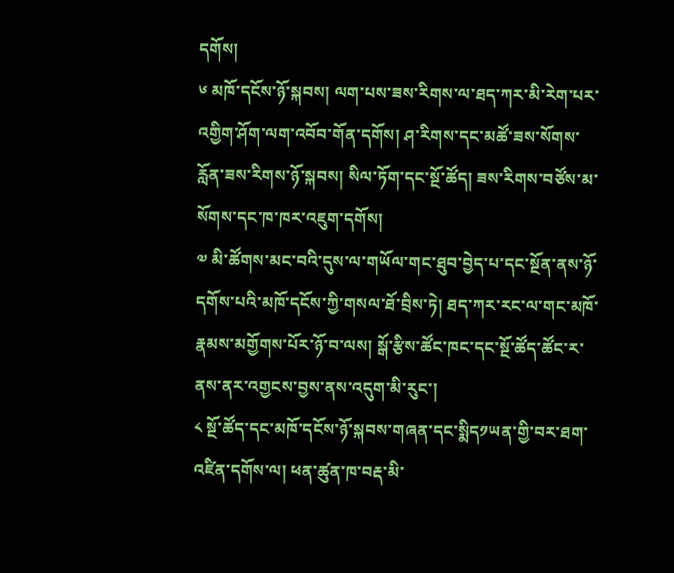དགོས།
༦ མཁོ་དངོས་ཉོ་སྐབས། ལག་པས་ཟས་རིགས་ལ་ཐད་ཀར་མི་རེག་པར་འགྱིག་ཤོག་ལག་འབོབ་གོན་དགོས། ཤ་རིགས་དང་མཚོ་ཟས་སོགས་རློན་ཟས་རིགས་ཉོ་སྐབས། སིལ་ཏོག་དང་སྔོ་ཚོད། ཟས་རིགས་བཙོས་མ་སོགས་དང་ཁ་ཁར་འཇུག་དགོས།
༧ མི་ཚོགས་མང་བའི་དུས་ལ་གཡོལ་གང་ཐུབ་བྱེད་པ་དང་སྔོན་ནས་ཉོ་དགོས་པའི་མཁོ་དངོས་ཀྱི་གསལ་ཐོ་བྲིས་ཏེ། ཐད་ཀར་རང་ལ་གང་མཁོ་རྣམས་མགྱོགས་པོར་ཉོ་བ་ལས། སྒོ་རྩིས་ཚོང་ཁང་དང་སྔོ་ཚོད་ཚོང་ར་ནས་ནར་འགྱངས་བྱས་ནས་འདུག་མི་རུང་།
༨ སྔོ་ཚོད་དང་མཁོ་དངོས་ཉོ་སྐབས་གཞན་དང་སྨིད༡ཡན་གྱི་བར་ཐག་འཛིན་དགོས་ལ། ཕན་ཚུན་ཁ་བརྡ་མི་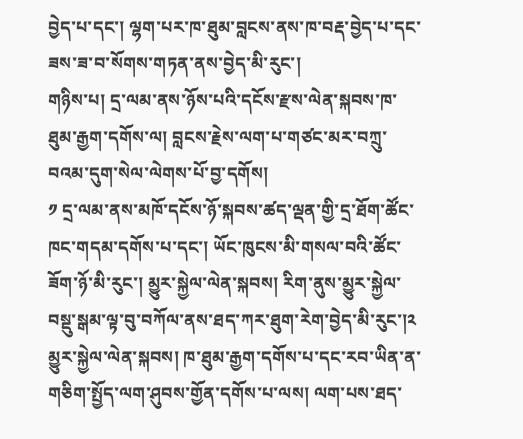བྱེད་པ་དང་། ལྷག་པར་ཁ་ཐུམ་བླངས་ནས་ཁ་བརྡ་བྱེད་པ་དང་ཟས་ཟ་བ་སོགས་གཏན་ནས་བྱེད་མི་རུང་།
གཉིས་པ། དྲ་ལམ་ནས་ཉོས་པའི་དངོས་རྫས་ལེན་སྐབས་ཁ་ཐུམ་རྒྱག་དགོས་ལ། བླངས་རྗེས་ལག་པ་གཙང་མར་བཀྲུ་བའམ་དུག་སེལ་ལེགས་པོ་བྱ་དགོས།
༡ དྲ་ལམ་ནས་མཁོ་དངོས་ཉོ་སྐབས་ཚད་ལྡན་གྱི་དྲ་ཐོག་ཚོང་ཁང་གདམ་དགོས་པ་དང་། ཡོང་ཁུངས་མི་གསལ་བའི་ཚོང་ཟོག་ཉོ་མི་རུང་། མྱུར་སྐྱེལ་ལེན་སྐབས། རིག་ནུས་མྱུར་སྐྱེལ་བསྡུ་སྒམ་ལྟ་བུ་བཀོལ་ནས་ཐད་ཀར་ཐུག་རེག་བྱེད་མི་རུང་།༢ མྱུར་སྐྱེལ་ལེན་སྐབས། ཁ་ཐུམ་རྒྱག་དགོས་པ་དང་རབ་ཡིན་ན་གཅིག་སྤྱོད་ལག་ཤུབས་གྱོན་དགོས་པ་ལས། ལག་པས་ཐད་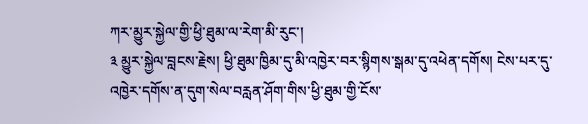ཀར་མྱུར་སྐྱེལ་གྱི་ཕྱི་ཐུམ་ལ་རེག་མི་རུང་།
༣ མྱུར་སྐྱེལ་བླངས་རྗེས། ཕྱི་ཐུམ་ཁྱིམ་དུ་མི་འཁྱེར་བར་སྙིགས་སྒམ་དུ་འཕེན་དགོས། ངེས་པར་དུ་འཁྱེར་དགོས་ན་དུག་སེལ་བརླན་ཤོག་གིས་ཕྱི་ཐུམ་གྱི་ངོས་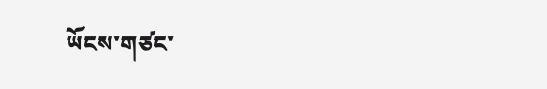ཡོངས་གཙང་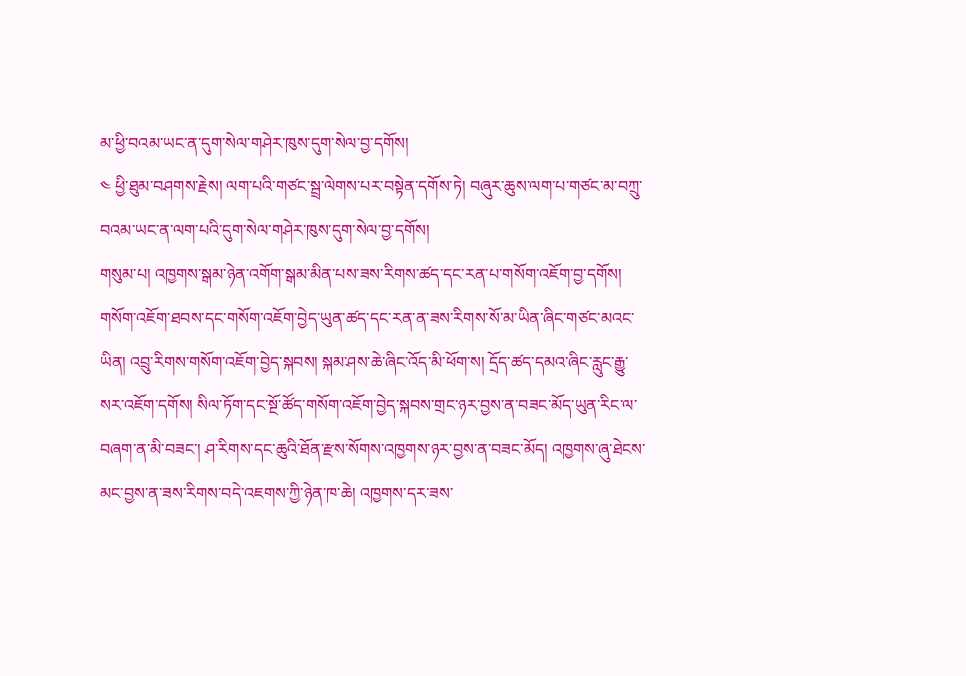མ་ཕྱི་བའམ་ཡང་ན་དུག་སེལ་གཤེར་ཁུས་དུག་སེལ་བྱ་དགོས།
༤ ཕྱི་ཐུམ་བཤགས་རྗེས། ལག་པའི་གཙང་སྦྲ་ལེགས་པར་བསྟེན་དགོས་ཏེ། བཞུར་ཆུས་ལག་པ་གཙང་མ་བཀྲུ་བའམ་ཡང་ན་ལག་པའི་དུག་སེལ་གཤེར་ཁུས་དུག་སེལ་བྱ་དགོས།
གསུམ་པ། འཁྱགས་སྒམ་ཉེན་འགོག་སྒམ་མིན་པས་ཟས་རིགས་ཚད་དང་རན་པ་གསོག་འཇོག་བྱ་དགོས།
གསོག་འཇོག་ཐབས་དང་གསོག་འཇོག་བྱེད་ཡུན་ཚད་དང་རན་ན་ཟས་རིགས་སོ་མ་ཡིན་ཞིང་གཙང་མའང་ཡིན། འབྲུ་རིགས་གསོག་འཇོག་བྱེད་སྐབས། སྐམ་ཤས་ཆེ་ཞིང་འོད་མི་ཕོག་ས། དྲོད་ཚད་དམའ་ཞིང་རླུང་རྒྱུ་སར་འཇོག་དགོས། སིལ་ཏོག་དང་སྔོ་ཚོད་གསོག་འཇོག་བྱེད་སྐབས་གྲང་ཉར་བྱས་ན་བཟང་མོད་ཡུན་རིང་ལ་བཞག་ན་མི་བཟང་། ཤ་རིགས་དང་ཆུའི་ཐོན་རྫས་སོགས་འཁྱགས་ཉར་བྱས་ན་བཟང་མོད། འཁྱགས་ཞུ་ཐེངས་མང་བྱས་ན་ཟས་རིགས་བདེ་འཇགས་ཀྱི་ཉེན་ཁ་ཆེ། འཁྱགས་དར་ཟས་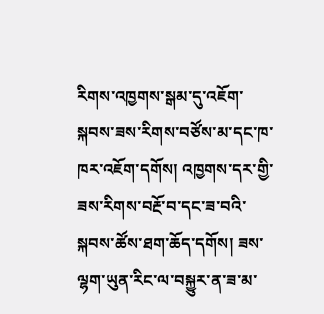རིགས་འཁྱགས་སྒམ་དུ་འཇོག་སྐབས་ཟས་རིགས་བཙོས་མ་དང་ཁ་ཁར་འཇོག་དགོས། འཁྱགས་དར་གྱི་ཟས་རིགས་བརྔོ་བ་དང་ཟ་བའི་སྐབས་ཚོས་ཐག་ཆོད་དགོས། ཟས་ལྷག་ཡུན་རིང་ལ་བསྐྱུར་ན་ཟ་མ་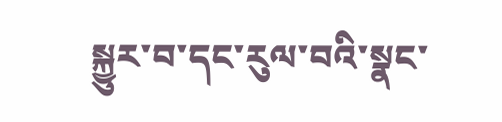སྐྱུར་བ་དང་རུལ་བའི་སྣང་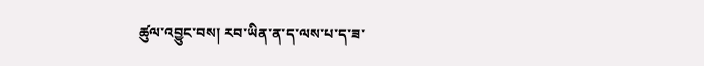ཚུལ་འབྱུང་བས། རབ་ཡིན་ན་ད་ལས་པ་ད་ཟ་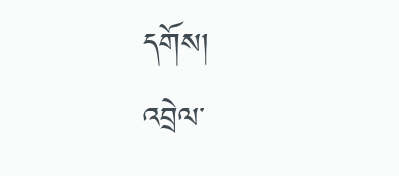དགོས།
འབྲེལ་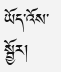ཡོད་འོས་སྦྱོར།